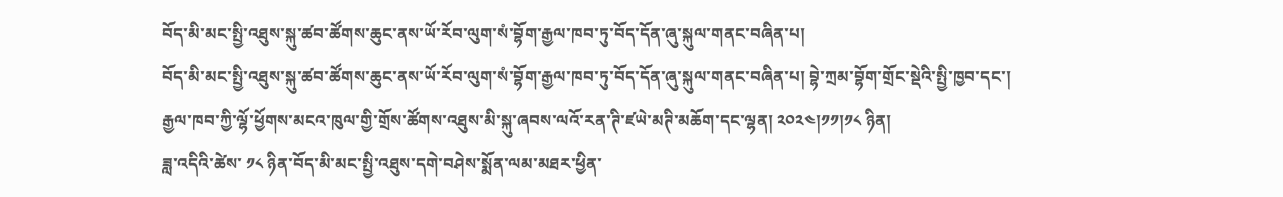བོད་མི་མང་སྤྱི་འཐུས་སྐུ་ཚབ་ཚོགས་ཆུང་ནས་ཡོ་རོབ་ལུག་སཾ་བྷོག་རྒྱལ་ཁབ་ཏུ་བོད་དོན་ཞུ་སྐུལ་གནང་བཞིན་པ།
བོད་མི་མང་སྤྱི་འཐུས་སྐུ་ཚབ་ཚོགས་ཆུང་ནས་ཡོ་རོབ་ལུག་སཾ་བྷོག་རྒྱལ་ཁབ་ཏུ་བོད་དོན་ཞུ་སྐུལ་གནང་བཞིན་པ། བྷེ་ཀྲམ་བྷོག་གྲོང་སྡེའི་སྤྱི་ཁྱབ་དང་། རྒྱལ་ཁབ་ཀྱི་ལྷོ་ཕྱོགས་མངའ་ཁུལ་གྱི་གྲོས་ཚོགས་འཐུས་མི་སྐུ་ཞབས་ལའོ་རན་ཊི་ཛཡེ་མཊི་མཆོག་དང་ལྷན། ༢༠༢༤།༡༡།༡༨ ཉིན།
ཟླ་འདིའི་ཚེས་ ༡༨ ཉིན་བོད་མི་མང་སྤྱི་འཐུས་དགེ་བཤེས་སྨོན་ལམ་མཐར་ཕྱིན་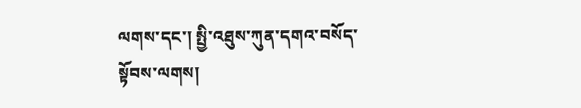ལགས་དང་། སྤྱི་འཐུས་ཀུན་དགའ་བསོད་སྟོབས་ལགས།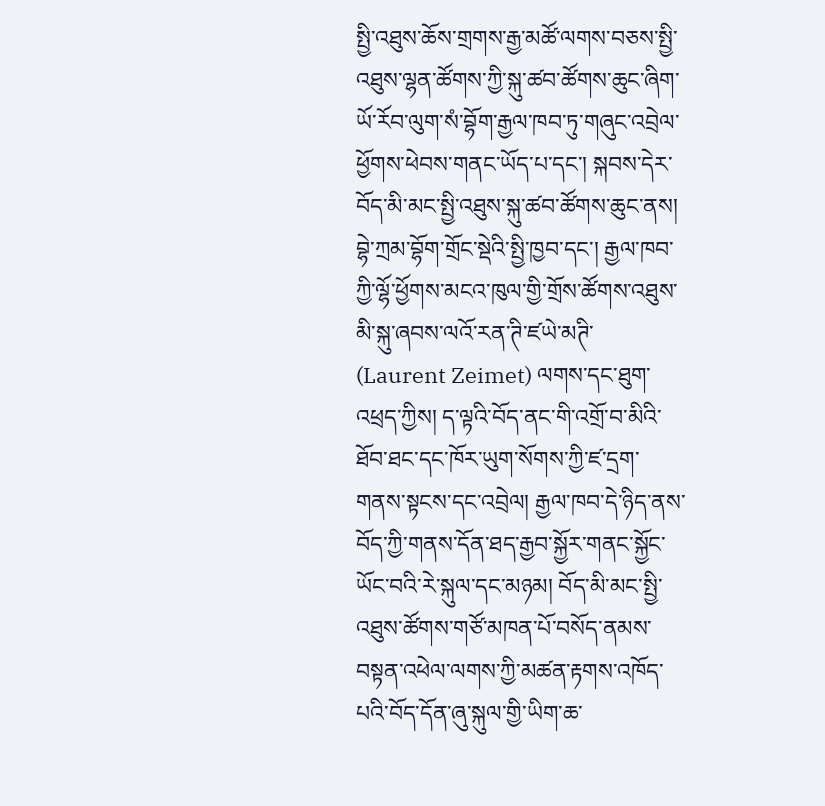སྤྱི་འཐུས་ཆོས་གྲགས་རྒྱ་མཚོ་ལགས་བཅས་སྤྱི་འཐུས་ལྷན་ཚོགས་ཀྱི་སྐུ་ཚབ་ཚོགས་ཆུང་ཞིག་ཡོ་རོབ་ལུག་སཾ་བྷོག་རྒྱལ་ཁབ་ཏུ་གཞུང་འབྲེལ་ཕྱོགས་ཕེབས་གནང་ཡོད་པ་དང་། སྐབས་དེར་བོད་མི་མང་སྤྱི་འཐུས་སྐུ་ཚབ་ཚོགས་ཆུང་ནས། བྷེ་ཀྲམ་བྷོག་གྲོང་སྡེའི་སྤྱི་ཁྱབ་དང་། རྒྱལ་ཁབ་ཀྱི་ལྷོ་ཕྱོགས་མངའ་ཁུལ་གྱི་གྲོས་ཚོགས་འཐུས་མི་སྐུ་ཞབས་ལའོ་རན་ཊི་ཛཡེ་མཊི་ (Laurent Zeimet) ལགས་དང་ཐུག་འཕྲད་ཀྱིས། ད་ལྟའི་བོད་ནང་གི་འགྲོ་བ་མིའི་ཐོབ་ཐང་དང་ཁོར་ཡུག་སོགས་ཀྱི་ཛ་དྲག་གནས་སྟངས་དང་འབྲེལ། རྒྱལ་ཁབ་དེ་ཉིད་ནས་བོད་ཀྱི་གནས་དོན་ཐད་རྒྱབ་སྐྱོར་གནང་སྐྱོང་ཡོང་བའི་རེ་སྐུལ་དང་མཉམ། བོད་མི་མང་སྤྱི་འཐུས་ཚོགས་གཙོ་མཁན་པོ་བསོད་ནམས་བསྟན་འཕེལ་ལགས་ཀྱི་མཚན་རྟགས་འཁོད་པའི་བོད་དོན་ཞུ་སྐུལ་གྱི་ཡིག་ཆ་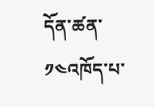དོན་ཚན་༡༤འཁོད་པ་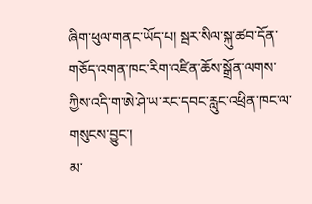ཞིག་ཕུལ་གནང་ཡོད་པ། སྦར་སིལ་སྐུ་ཚབ་དོན་གཅོད་འགན་ཁང་རིག་འཛིན་ཆོས་སྒྲོན་ལགས་ཀྱིས་འདི་ག་ཨེ་ཤེ་ཡ་རང་དབང་རླུང་འཕྲིན་ཁང་ལ་གསུངས་བྱུང་།
མ་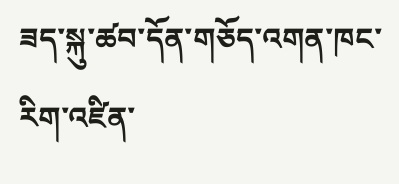ཟད་སྐུ་ཚབ་དོན་གཅོད་འགན་ཁང་རིག་འཛིན་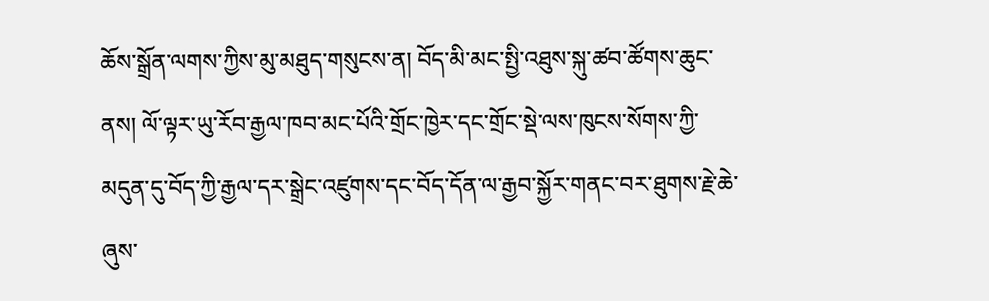ཆོས་སྒྲོན་ལགས་ཀྱིས་མུ་མཐུད་གསུངས་ན། བོད་མི་མང་སྤྱི་འཐུས་སྐུ་ཚབ་ཚོགས་ཆུང་ནས། ལོ་ལྟར་ཡུ་རོབ་རྒྱལ་ཁབ་མང་པོའི་གྲོང་ཁྱེར་དང་གྲོང་སྡེ་ལས་ཁུངས་སོགས་ཀྱི་མདུན་དུ་བོད་ཀྱི་རྒྱལ་དར་སྒྲེང་འཛུགས་དང་བོད་དོན་ལ་རྒྱབ་སྐྱོར་གནང་བར་ཐུགས་རྗེ་ཆེ་ཞུས་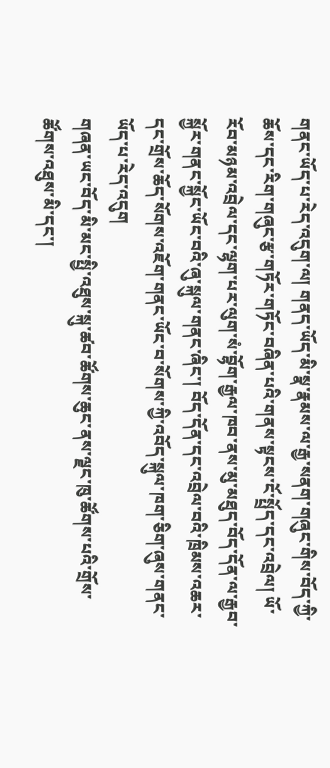གནང་ཡོད་པ་རེད་འདུག་ལ། གནད་ཡོད་མི་སྣ་རྣམས་ལ་རྒྱ་སནག་གཞུང་གིས་བོད་ཀྱི་ཆོས་དང་རིག་གཞུང་རྩ་གཏོར་གཏོང་བཞིན་པའི་གནས་སྟངས་ངོ་སྤྲོད་དང་འབྲེལ། ཡོ་རོབ་མཉམ་འབྲེལ་དང་ལྷག་པར་ལུག་སཾ་བྷོག་རྒྱལ་ཁབ་ནས་མུ་མཐུད་བོད་དོན་ལ་རྒྱབ་སྐྱོར་གནང་སྐྱོང་ཡོང་བའི་ཞུ་སྐུལ་གནང་ཞིང་། བོད་དོན་དང་འབྲེལ་བའི་ཁྲིམས་འཆར་དང་གྲོས་ཆོད་སོགས་འཇོག་གནང་ཡོང་བ་སོགས་ཀྱི་འབོད་སྐུལ་ཁག་ཅིག་ཞུས་གནང་ཡོད་པ་རེད་འདུག
གཞན་ཡང་བོད་མི་མང་སྤྱི་འཐུས་སྐུ་ཚབ་ཚོགས་ཆུང་ནས་ལྗང་ཁུ་ཚོགས་པའི་གྲོས་ཚོགས་འཐུས་མི་དང་།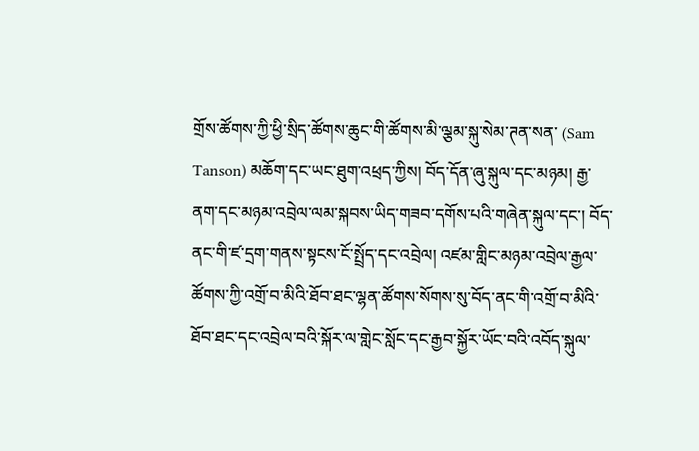གྲོས་ཚོགས་ཀྱི་ཕྱི་སྲིད་ཚོགས་ཆུང་གི་ཚོགས་མི་ལྕམ་སྐུ་སེམ་ཊན་སན་ (Sam Tanson) མཆོག་དང་ཡང་ཐུག་འཕྲད་ཀྱིས། བོད་དོན་ཞུ་སྐུལ་དང་མཉམ། རྒྱ་ནག་དང་མཉམ་འབྲེལ་ལམ་སྐབས་ཡིད་གཟབ་དགོས་པའི་གཞེན་སྐུལ་དང་། བོད་ནང་གི་ཛ་དྲག་གནས་སྟངས་ངོ་སྤྲོད་དང་འབྲེལ། འཛམ་གླིང་མཉམ་འབྲེལ་རྒྱལ་ཚོགས་ཀྱི་འགྲོ་བ་མིའི་ཐོབ་ཐང་ལྷན་ཚོགས་སོགས་སུ་བོད་ནང་གི་འགྲོ་བ་མིའི་ཐོབ་ཐང་དང་འབྲེལ་བའི་སྐོར་ལ་གླེང་སློང་དང་རྒྱབ་སྐྱོར་ཡོང་བའི་འབོད་སྐུལ་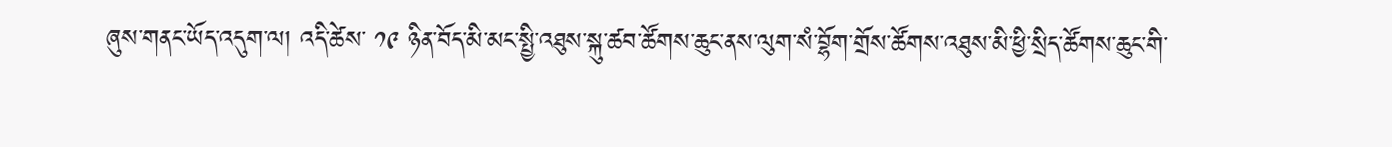ཞུས་གནང་ཡོད་འདུག་ལ། འདི་ཚེས་ ༡༩ ཉིན་བོད་མི་མང་སྤྱི་འཐུས་སྐུ་ཚབ་ཚོགས་ཆུང་ནས་ལུག་སཾ་བྷོག་གྲོས་ཚོགས་འཐུས་མི་ཕྱི་སྲིད་ཚོགས་ཆུང་གི་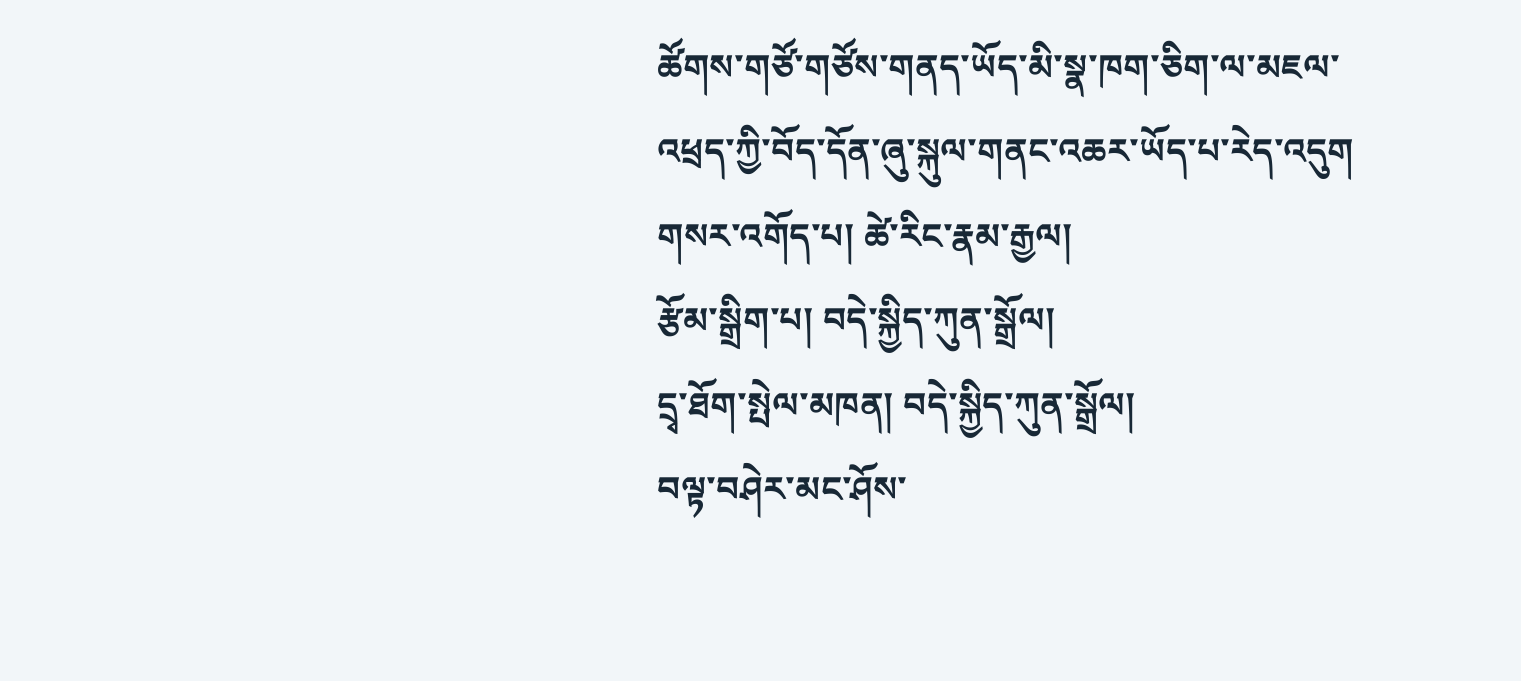ཚོགས་གཙོ་གཙོས་གནད་ཡོད་མི་སྣ་ཁག་ཅིག་ལ་མཇལ་འཕྲད་ཀྱི་བོད་དོན་ཞུ་སྐུལ་གནང་འཆར་ཡོད་པ་རེད་འདུག
གསར་འགོད་པ། ཚེ་རིང་རྣམ་རྒྱལ།
རྩོམ་སྒྲིག་པ། བདེ་སྐྱིད་ཀུན་སྒྲོལ།
དྲྭ་ཐོག་སྤེལ་མཁན། བདེ་སྐྱིད་ཀུན་སྒྲོལ།
བལྟ་བཤེར་མང་ཤོས་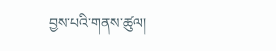བྱས་པའི་གནས་ཚུལ།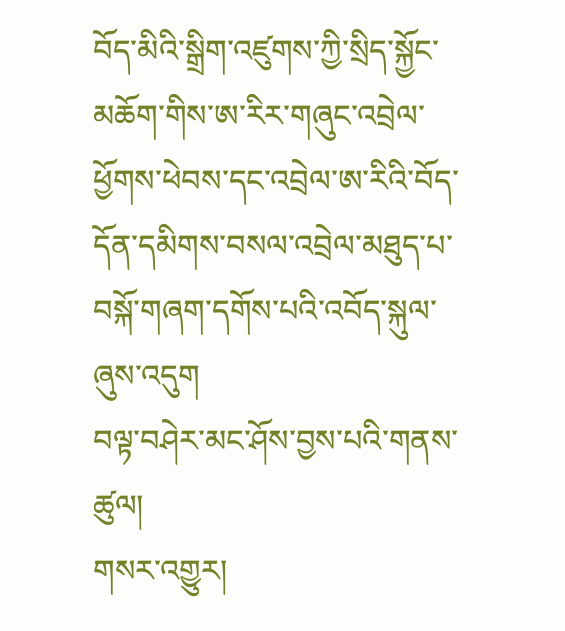བོད་མིའི་སྒྲིག་འཛུགས་ཀྱི་སྲིད་སྐྱོང་མཆོག་གིས་ཨ་རིར་གཞུང་འབྲེལ་ཕྱོགས་ཕེབས་དང་འབྲེལ་ཨ་རིའི་བོད་དོན་དམིགས་བསལ་འབྲེལ་མཐུད་པ་བསྐོ་གཞག་དགོས་པའི་འབོད་སྐུལ་ཞུས་འདུག
བལྟ་བཤེར་མང་ཤོས་བྱས་པའི་གནས་ཚུལ།
གསར་འགྱུར།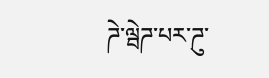ཌེ་ལྦེཌ་པར་ཌུ་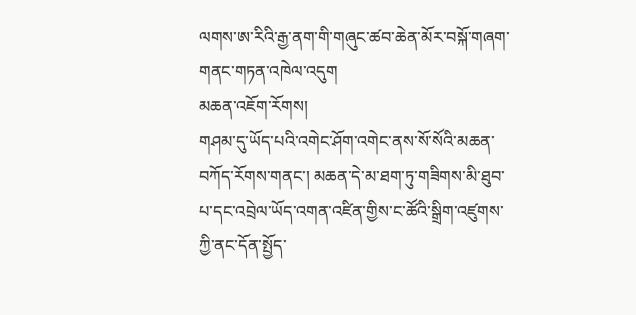ལགས་ཨ་རིའི་རྒྱ་ནག་གི་གཞུང་ཚབ་ཆེན་མོར་བསྐོ་གཞག་གནང་གཏན་འཁེལ་འདུག
མཆན་འཇོག་རོགས།
གཤམ་དུ་ཡོད་པའི་འགེང་ཤོག་འགེང་ནས་སོ་སོའི་མཆན་བཀོད་རོགས་གནང་། མཆན་དེ་མ་ཐག་ཏུ་གཟིགས་མི་ཐུབ་པ་དང་འབྲེལ་ཡོད་འགན་འཛིན་གྱིས་ང་ཚོའི་སྒྲིག་འཛུགས་ཀྱི་ནང་དོན་སྤྱོད་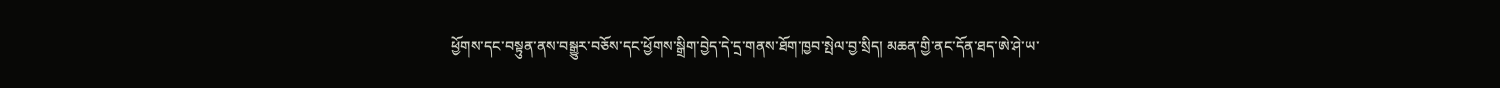ཕྱོགས་དང་བསྟུན་ནས་བསྒྱུར་བཅོས་དང་ཕྱོགས་སྒྲིག་བྱེད་དེ་དྲ་གནས་ཐོག་ཁྱབ་སྤེལ་བྱ་སྲིད། མཆན་གྱི་ནང་དོན་ཐད་ཨེ་ཤེ་ཡ་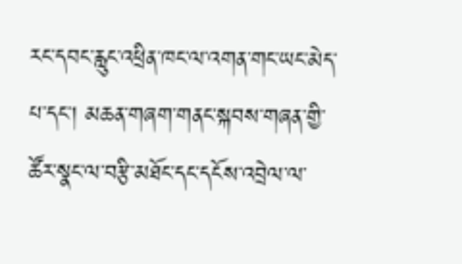རང་དབང་རླུང་འཕྲིན་ཁང་ལ་འགན་གང་ཡང་མེད་པ་དང་། མཆན་གཞག་གནང་སྐབས་གཞན་གྱི་ཚོར་སྣང་ལ་བརྩི་མཐོང་དང་དངོས་འབྲེལ་ལ་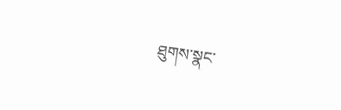ཐུགས་སྣང་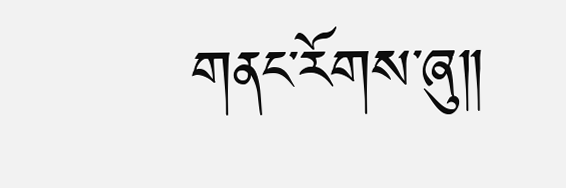གནང་རོགས་ཞུ༎